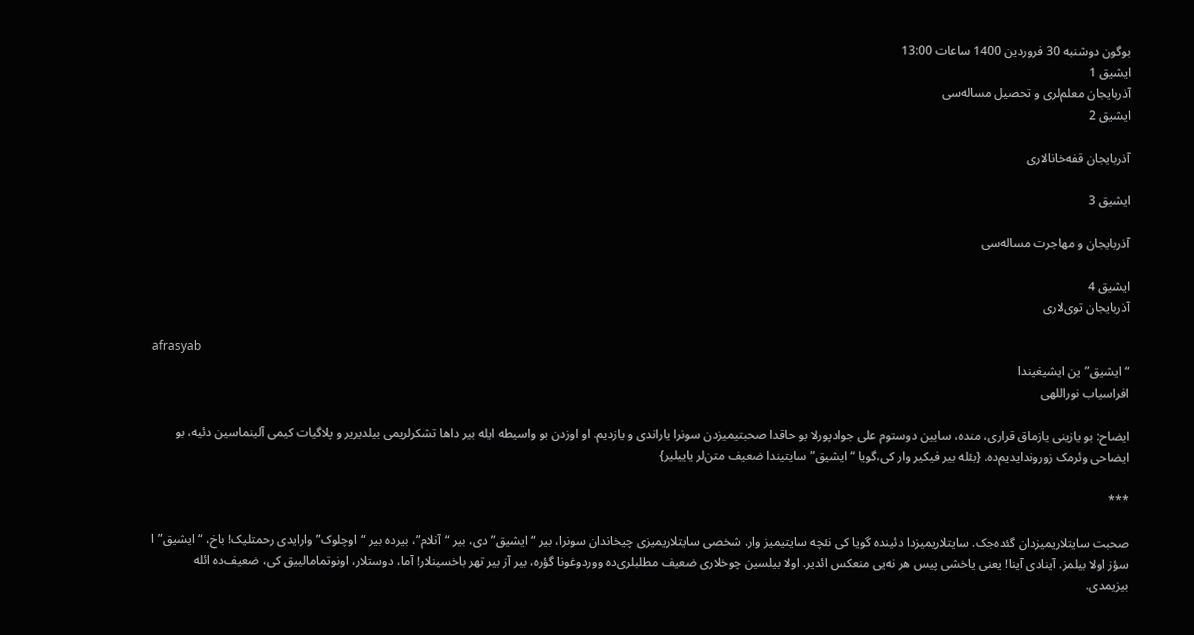بوگون دوشنبه 30 فروردین 1400 ساعات 13:00
ایشیق 1
آذربایجان معلم‌لری و تحصیل مساله‌سی
ایشیق 2

آذربایجان قفه‌خانالاری

ایشیق 3

آذربایجان و مهاجرت مساله‌سی

ایشیق 4
آذربایجان توی‌لاری

afrasyab
“ایشیق”ین ایشیغیندا
افراسیاب نوراللهی

ایضاح: بو یازینی یازماق قراری، منده، سایین دوستوم علی جوادپورلا بو حاقدا صحبتیمیزدن سونرا یاراندی و یازدیم. او اوزدن بو واسیطه ‌ایله بیر داها تشکرلریمی بیلدیریر و پلاگیات کیمی آلینماسین دئیه، بو ایضاحی وئرمک زوروندا‌یدیم‌ده. {بئله بیر فیکیر وار کی،گویا “ایشیق” سایتیندا ضعیف متن‌لر یاییلیر}

***

صحبت سایتلاریمیزدان گئده‌جک. سایتلاریمیز‌دا دئینده گویا کی نئچه سایتیمیز وار. شخصی سایتلاریمیزی چیخاندان سونرا، بیر “ایشیق”دی، بیر “آنلام”، بیرده بیر “اوچلوک” وارایدی رحمتلیک! باخ، “ایشیق”ا سؤز اولا بیلمز. آینادی آینا! یعنی یاخشی پیس هر نه‌یی منعکس ائدیر. اولا بیلسین چوخلاری ضعیف مطلبلری‌ده ووردوغونا گؤره، بیر آز بیر تهر باخسینلار! آما، دوستلار، اونوتمامالییق کی، ضعیف‌ده ائله بیزیمدی.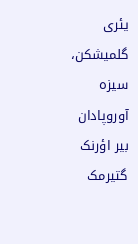یئری گلمیشکن، سیزه آوروپادان بیر اؤرنک گتیرمک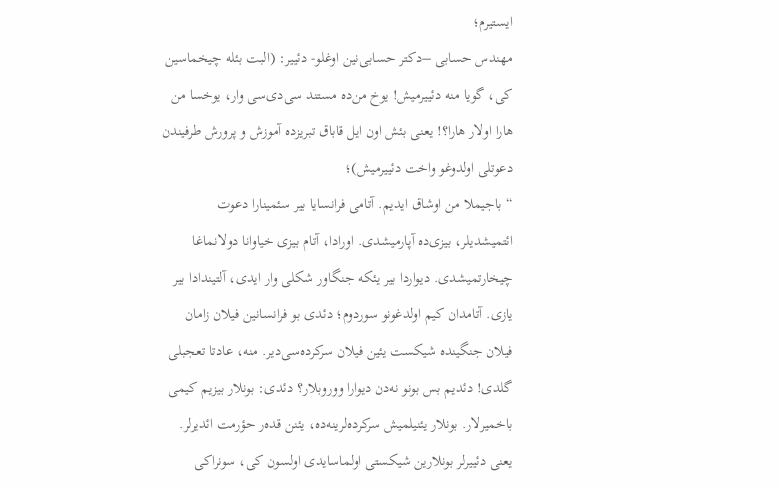ایستیرم؛
مهندس حسابی –دکتر حسابی‌نین اوغلو- دئییر: (البت بئله چیخماسین کی، گویا منه دئییرمیش! یوخ من‌ده مستند سی‌دی‌سی وار، یوخسا من هارا اولار هارا؟! یعنی بئش اون ایل قاباق تبریزده آموزش و پرورش طرفیندن دعوتلی اولدوغو واخت دئییرمیش)؛
“باجیملا من اوشاق ایدیم. آتامی فرانسایا بیر سئمینارا دعوت ائتمیشدیلر، بیزی‌ده آپارمیشدی. اورادا، آتام بیزی خیاوانا دولانماغا چیخارتمیشدی. دیواردا بیر یئکه جنگاور شکلی وار ایدی، آلتیندادا بیر یازی. آتامدان کیم اولدغونو سوردوم؛ دئدی بو فرانسانین فیلان زامان فیلان جنگینده شیکست یئین فیلان سرکرده‌سی‌دیر. منه، عادتا تعجبلی گلدی! دئدیم بس بونو نه‌دن دیوارا ووروبلار؟ دئدی: بونلار بیزیم کیمی باخمیرلار. بونلار یئنیلمیش سرکرده‌لرینه‌ده، یئنن قده‌ر حؤرمت ائدیرلر. یعنی دئییرلر بونلارین شیکستی اولماسایدی اولسون کی، سونراکی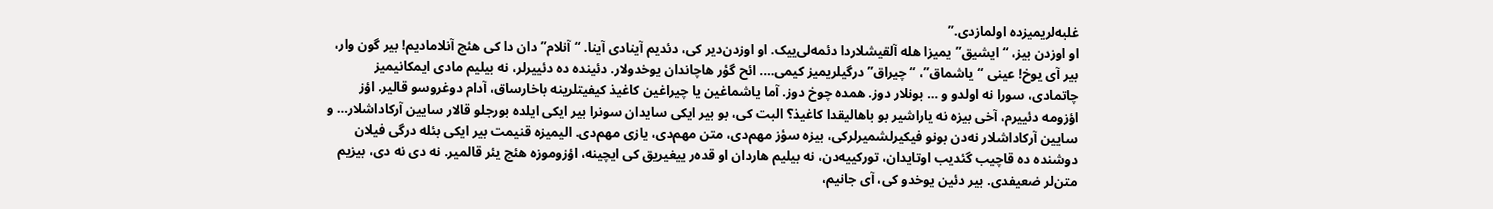غلبه‌لریمیزده اولمازدی.”
او اوزدن بیز، “ایشیق”یمیزا هله آلقیشلاردا دئمه‌لی‌ییک. او اوزدن‌دیر کی، دئدیم آینادی آینا. “آنلام”دان دا کی هئچ آنلامادیم! بیر گون وار، بیر آی یوخ! عینی “یاشماق”، “چیراق” درگیلریمیز کیمی…. ائح گؤر هاچاندان یوخدولار. دئینده ده دئییرلر، نه بیلیم مادی ایمکانیمیز چاتمادی، سورا نه اولدو و … بونلار دوز. همده چوخ دوز. آما یاشماغین یا چیراغین کاغیذ کیفیتلرینه باخارساق، آدام دوغروسو قالیر. اؤز اؤزومه دئییرم، آخی بیزه نه یاراشیر بو باهالیقدا کاغیذ؟ البت کی، بو بیر ایکی سایدان سونرا بیر ایکی ایلده بورجلو قالار سایین آرکاداشلار… و سایین آرکاداشلار نه‌دن بونو فیکیرلشمیرلرکی، بیزه سؤز مهم‌دی، متن مهم‌دی، یازی مهم‌دی. الیمیزه قنیمت بیر ایکی بئله درگی فیلان دوشنده ده قاچیب گئدیب اوتایدان، تورکییه‌دن، نه بیلیم هاردان او قده‌ر ییغیریق کی ایچینه، اؤزوموزه هئچ یئر قالمیر. نه دی نه دی، بیزیم متن‌لر ضعیفدی. بیر دئین یوخدو کی، آی جانیم،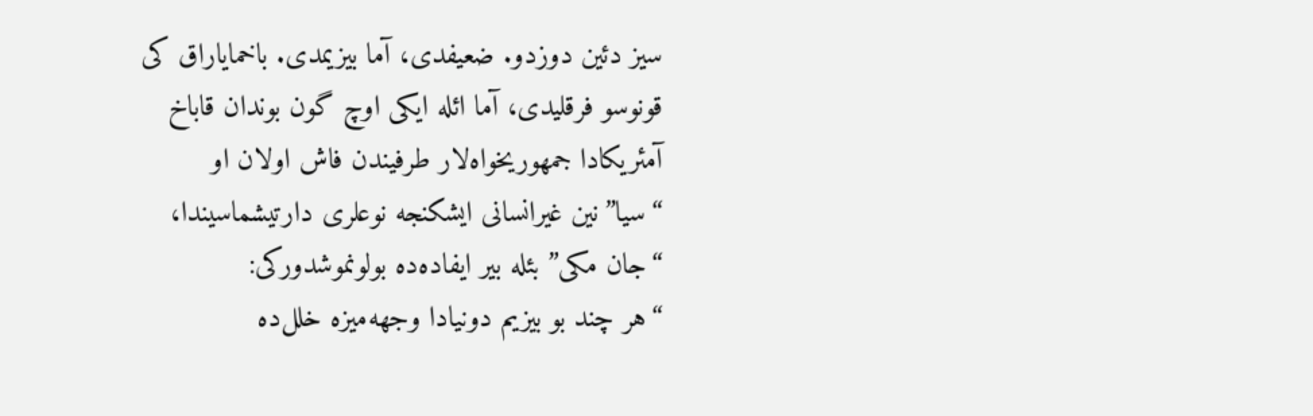سیز دئین دوزدو. ضعیفدی، آما بیزیمدی. باخمایاراق کی قونوسو فرقلیدی، آما ائله ایکی اوچ گون بوندان قاباخ آمئریکادا جمهوریخواه‌لار طرفیندن فاش اولان او “سیا”نین غیرانسانی ایشکنجه نوعلری دارتیشماسیندا، “جان مکی” بئله بیر ایفاده‌ده بولونموشدورکی:
“هر چند بو بیزیم دونیادا وجهه‌میزه خلل‌ده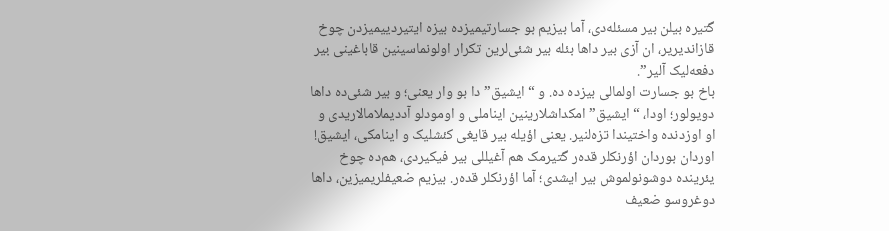گتیره بیلن بیر مسئله‌دی، آما بیزیم بو جسارتیمیزده بیزه ایتیردییمیزدن چوخ قازاندیریر، ان آزی بیر داها بئله بیر شئی‌لرین تکرار اولونماسینین قاباغینی بیر دفعه‌لیک آلیر”.
باخ بو جسارت اولمالی بیزده ده. و “ایشیق”دا بو وار یعنی؛ و بیر شئی‌ده داها دویولور؛ اودا، “ایشیق” امکداشلارینین ایناملی و اومودلو آددیملامالاریدی و او اوزدنده واختیندا تزه‌لنیر. یعنی اؤیله بیر قایغی کئشلیک و اینامکی، ایشیق!
اوردان بوردان اؤرنکلر قده‌ر گتیرمک هم آغیللی بیر فیکیردی، هم‌ده چوخ یئرینده دوشونولموش بیر ایشدی؛ آما اؤرنکلر قده‌ر. بیزیم ضعیفلریمیزین، داها دوغروسو ضعیف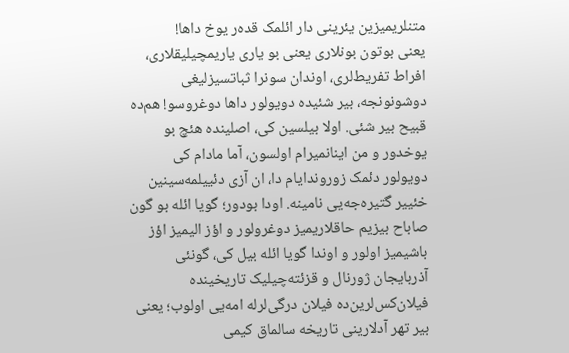متنلریمیزین یئرینی دار ائلمک قده‌ر یوخ داها!
یعنی بوتون بونلاری یعنی بو یاری یاریمچیلیقلاری، افراط تفریط‌لری، اوندان سونرا ثباتسیزلیغی دوشونونجه، بیر شئیده دویولور داها دوغروسو! هم‌ده قبیح بیر شئی. اولا بیلسین کی، اصلینده هئچ بو یوخدور و من اینانمیرام اولسون، آما مادام کی دویولور دئمک زوروندایام دا، ان آزی دئییلمه‌سینین خئییر گتیره‌جه‌یی نامینه. اودا بودور؛ گویا ائله بو گون صاباح بیزیم حاقلاریمیز دوغرولور و اؤز الیمیز اؤز باشیمیز اولور و اوندا گویا ائله بیل کی، گونئی آذربایجان ژورنال و قزئته‌چیلیک تاریخینده فیلان‌کس‌لرین‌ده فیلان درگی‌لرله امه‌یی اولوب؛ یعنی بیر تهر آدلارینی تاریخه سالماق کیمی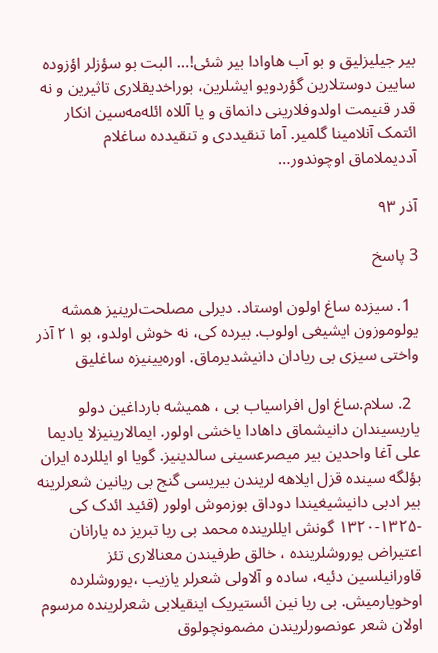بیر جیلیزلیق و بو آب هاوادا بیر شئی!… البت بو سؤزلر اؤزوده سایین دوستلارین گؤردویو ایشلرین، بوراخدیقلاری تاثیرین و نه قدر قنیمت اولدوفلارینی دانماق و یا آللاه ائله‌مه‌سین انکار ائتمک آنلامینا گلمیر. آما تنقیددی و تنقیدده ساغلام آددیملاماق اوچوندور…

آذر ۹۳

3 پاسخ

  1. سیزده ساغ اولون اوستاد. دیرلی مصلحت‌لرینیز همشه یولوموزون ایشیغی اولوب. بیرده کی، نه خوش اولدو، بو ۲۱ آذر واختی سیزی بی ریادان دانیشدیرماق. اوره‌یینیزه ساغلیق

  2. سلام.ساغ اول افراسیاب بی ، همیشه بارداغین دولو یاریسیندان دانیشماق داهادا یاخشی اولور. ایمالارینیزلا یادیما علی آغا واحدین بیر میصرعسینی سالدینیز. گویا او ایللرده ایران بؤلگه سینده قزل ایلاهه لریندن بیریسی گنج بی ریانین شعرلرینه بیر ادبی دانیشیغیندا دوداق بوزموش اولور (قئید ائدک کی -۱۳۲۵-۱۳۲۰ گونش ایللرینده محمد بی ریا تبریز ده یارانان اعتیراض یوروشلرینده ، خالق طرفیندن معنالاری تئز قاورانیلسین دئیه، ساده و آلاولی شعرلر یازیب ،یوروشلرده اوخویارمیش. بی ریا نین ائستیریک اینقیلابی شعرلرینده مرسوم اولان شعر عونصورلریندن مضمونچولوق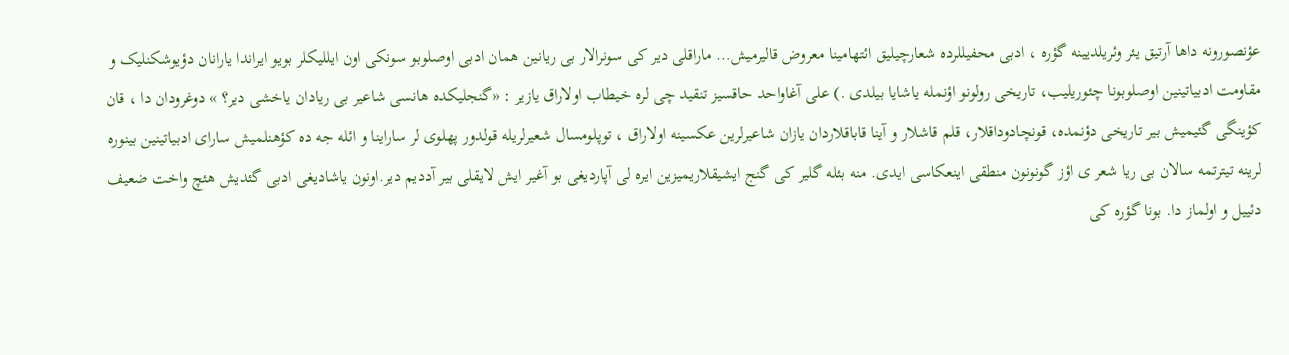عؤنصورونه داها آرتیق یئر وئریلدیینه گؤره ، ادبی محفیللرده شعارچیلیق ائتهامینا معروض قالیرمیش… ماراقلی دیر کی سونرالار بی ریانین همان ادبی اوصلوبو سونکی اون ایللیکلر بویو ایراندا یارانان دؤیوشکنلیک و مقاومت ادبیاتینین اوصلوبونا چئوریلیب، تاریخی رولونو اؤنمله یاشایا بیلدی .) علی آغاواحد حاقسیز تنقید چی لره خیطاب اولاراق یازیر : «گنجلیکده هانسی شاعیر بی ریادان یاخشی دیر؟ » دوغرودان دا ، قان کؤینگی گئیمیش بیر تاریخی دؤنمده، قونچادوداقلار، قلم قاشلار و آینا قاباقلاردان یازان شاعیرلرین عکسینه اولاراق ، توپلومسال شعیرلریله قولدور پهلوی لر ساراینا و ائله جه ده کؤهنلمیش سارای ادبیاتینین بینوره لرینه تیترتمه سالان بی ریا شعر ی اؤز گونونون منطقی اینعکاسی ایدی. منه بئله گلیر کی گنج ایشیقلاریمیزین ایره لی آپاردیغی بو آغیر ایش لایقلی بیر آددیم دیر.اونون یاشادیغی ادبی گئدیش هئچ واخت ضعیف دئییل و اولماز دا. بونا گؤره کی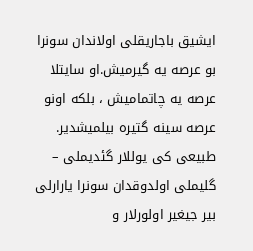ایشیق باجاریقلی اولاندان سونرا بو عرصه یه گیرمیش.او سایتلا عرصه یه چاتمامیش ، بلکه اونو عرصه سینه گتیره بیلمیشدیر. طبیعی کی یوللار گئدیملی – گلیملی اولدوقدان سونرا یارارلی بیر جیغیر اولورلار و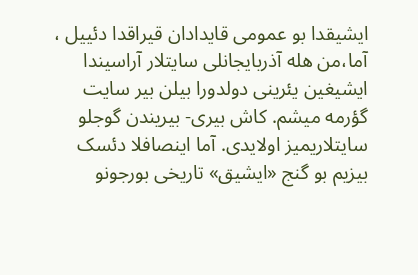ایشیقدا بو عمومی قایدادان قیراقدا دئییل ، آما،من هله آذربایجانلی سایتلار آراسیندا ایشیغین یئرینی دولدورا بیلن بیر سایت گؤرمه میشم. کاش بیری- بیریندن گوجلو سایتلاریمیز اولایدی. آما اینصافلا دئسک بیزیم بو گنج «ایشیق» تاریخی بورجونو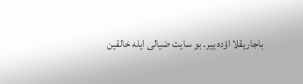باجاریقلا اؤده ییر. بو سایت ضیالی ایله خالقین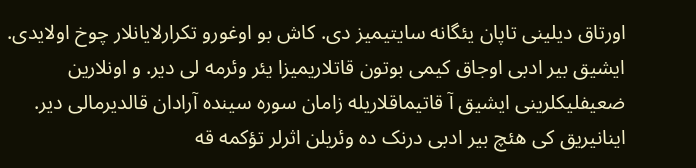اورتاق دیلینی تاپان یئگانه سایتیمیز دی. کاش بو اوغورو تکرارلایانلار چوخ اولایدی. ایشیق بیر ادبی اوجاق کیمی بوتون قاتلاریمیزا یئر وئرمه لی دیر. و اونلارین ضعیفلیکلرینی ایشیق آ قاتیماقلاریله زامان سوره سینده آرادان قالدیرمالی دیر. اینانیریق کی هئچ بیر ادبی درنک ده وئریلن اثرلر تؤکمه قه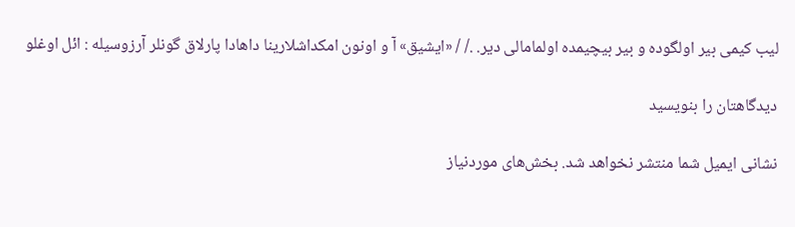لیب کیمی بیر اولگوده و بیر بیچیمده اولمامالی دیر. ./ / «ایشیق» آ و اونون امکداشلارینا داهادا پارلاق گونلر آرزوسیله : ائل اوغلو

دیدگاهتان را بنویسید

نشانی ایمیل شما منتشر نخواهد شد. بخش‌های موردنیاز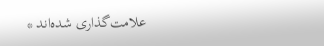علامت‌گذاری شده‌اند *